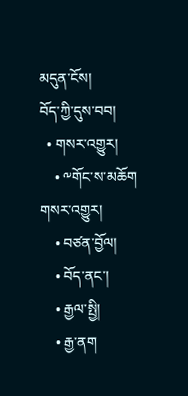མདུན་ངོས།
བོད་ཀྱི་དུས་བབ།
  • གསར་འགྱུར།
    • ༸གོང་ས་མཆོག གསར་འགྱུར།
    • བཙན་བྱོལ།
    • བོད་ནང་།
    • རྒྱལ་སྤྱི།
    • རྒྱ་ནག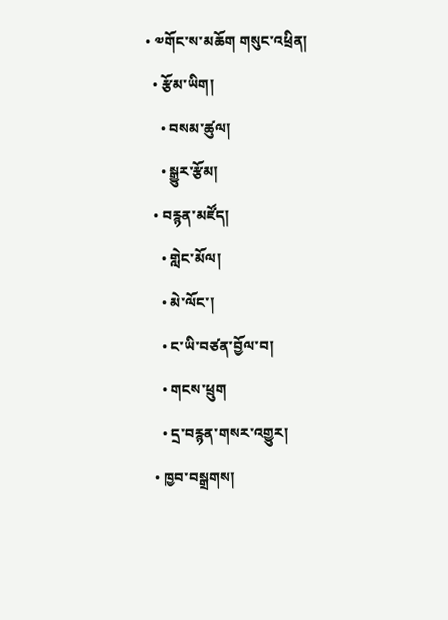• ༧གོང་ས་མཆོག གསུང་འཕྲིན།
  • རྩོམ་ཡིག།
    • བསམ་ཚུལ།
    • སྒྱུར་རྩོམ།
  • བརྙན་མཛོད།
    • གླེང་མོལ།
    • མེ་ལོང་།
    • ང་ཡི་བཙན་བྱོལ་བ།
    • གངས་ཕྲུག
    • དྲ་བརྙན་གསར་འགྱུར།
  • ཁྱབ་བསྒྲགས།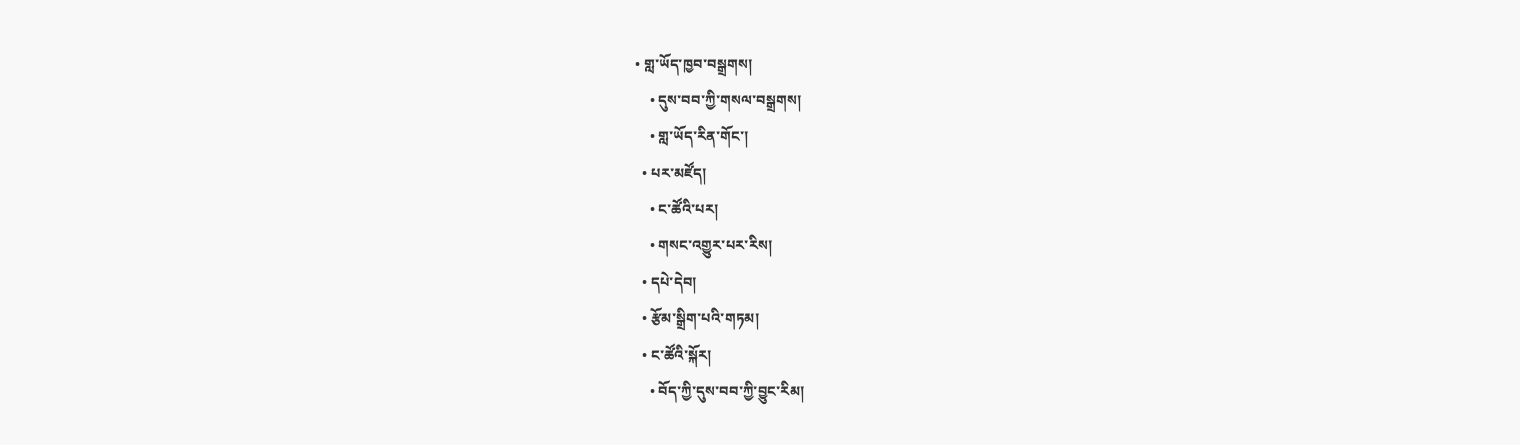• གླ་ཡོད་ཁྱབ་བསྒྲགས།
    • དུས་བབ་ཀྱི་གསལ་བསྒྲགས།
    • གླ་ཡོད་རིན་གོང་།
  • པར་མཛོད།
    • ང་ཚོའི་པར།
    • གསང་འགྱུར་པར་རིས།
  • དཔེ་དེབ།
  • རྩོམ་སྒྲིག་པའི་གཏམ།
  • ང་ཚོའི་སྐོར།
    • བོད་ཀྱི་དུས་བབ་ཀྱི་བྱུང་རིམ།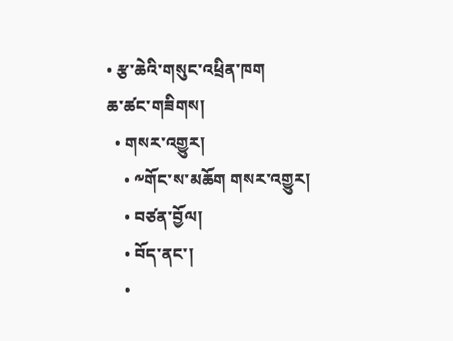• རྩ་ཆེའི་གསུང་འཕྲིན་ཁག
ཆ་ཚང་གཟིགས།
  • གསར་འགྱུར།
    • ༸གོང་ས་མཆོག གསར་འགྱུར།
    • བཙན་བྱོལ།
    • བོད་ནང་།
    •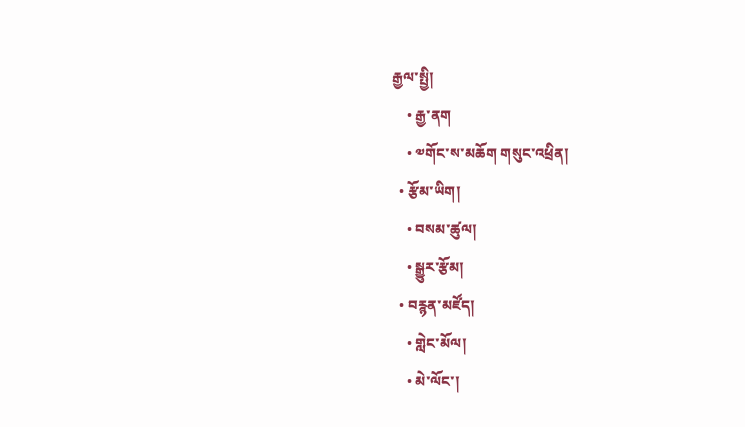རྒྱལ་སྤྱི།
    • རྒྱ་ནག
    • ༧གོང་ས་མཆོག གསུང་འཕྲིན།
  • རྩོམ་ཡིག།
    • བསམ་ཚུལ།
    • སྒྱུར་རྩོམ།
  • བརྙན་མཛོད།
    • གླེང་མོལ།
    • མེ་ལོང་།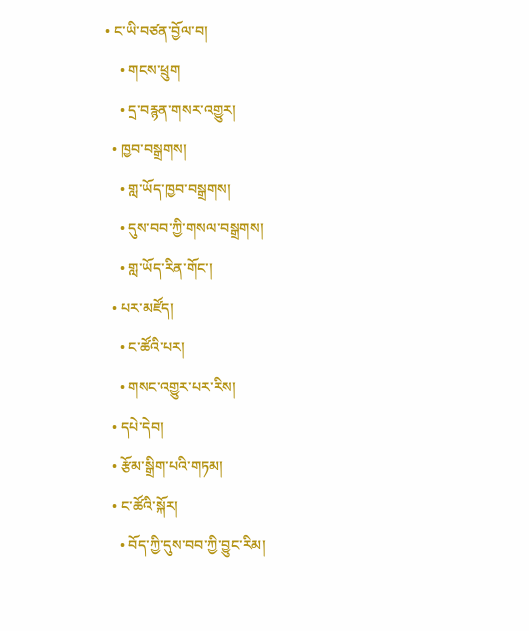• ང་ཡི་བཙན་བྱོལ་བ།
    • གངས་ཕྲུག
    • དྲ་བརྙན་གསར་འགྱུར།
  • ཁྱབ་བསྒྲགས།
    • གླ་ཡོད་ཁྱབ་བསྒྲགས།
    • དུས་བབ་ཀྱི་གསལ་བསྒྲགས།
    • གླ་ཡོད་རིན་གོང་།
  • པར་མཛོད།
    • ང་ཚོའི་པར།
    • གསང་འགྱུར་པར་རིས།
  • དཔེ་དེབ།
  • རྩོམ་སྒྲིག་པའི་གཏམ།
  • ང་ཚོའི་སྐོར།
    • བོད་ཀྱི་དུས་བབ་ཀྱི་བྱུང་རིམ།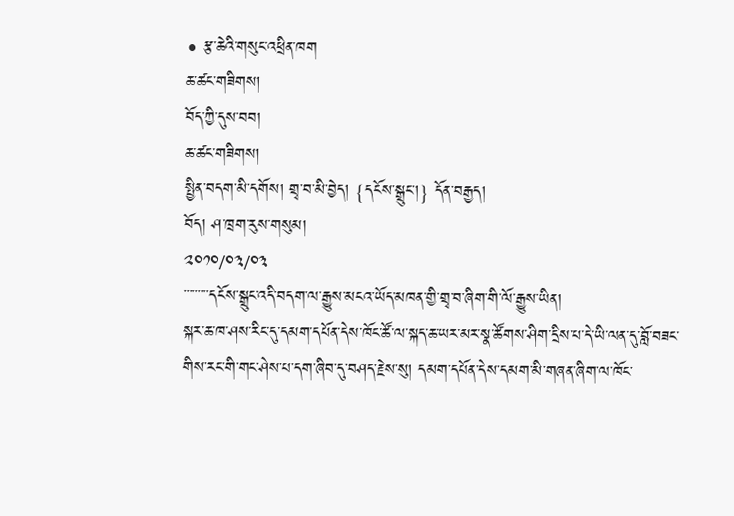• རྩ་ཆེའི་གསུང་འཕྲིན་ཁག
ཆ་ཚང་གཟིགས།
བོད་ཀྱི་དུས་བབ།
ཆ་ཚང་གཟིགས།
སྤྱིན་བདག་མི་དགོས། གྲྭ་བ་མི་བྱེད། {དངོས་སྒྲུང་།} དོན་བརྒྱད།
བོད། ཤ་ཁྲག་རུས་གསུམ།
༢༠༡༠/༠༣/༠༣
་་་་་་་་་དངོས་སྒྲུང་འདི་བདག་ལ་རྒྱུས་མངའ་ཡོད་མཁན་གྱི་གྲྭ་བ་ཞིག་གི་ལོ་རྒྱུས་ཡིན།
སྐར་ཆ་ཁ་ཤས་རིང་དུ་དམག་དཔོན་དེས་ཁོང་ཚོ་ལ་སྐད་ཆ་ཡར་མར་སྣ་ཚོགས་ཤིག་དྲིས་པ་དེ་ཡི་ལན་དུ་བློ་བཟང་གིས་རང་གི་གང་ཤེས་པ་དག་ཞིབ་དུ་བཤད་རྗེས་སུ། དམག་དཔོན་དེས་དམག་མི་གཞན་ཞིག་ལ་ཁོང་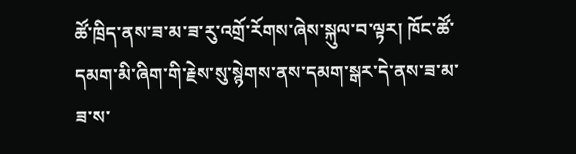ཚོ་ཁྲིད་ནས་ཟ་མ་ཟ་རུ་འགྲོ་རོགས་ཞེས་སྐུལ་བ་ལྟར། ཁོང་ཚོ་དམག་མི་ཞིག་གི་རྗེས་སུ་སྙེགས་ནས་དམག་སྒར་དེ་ནས་ཟ་མ་ཟ་ས་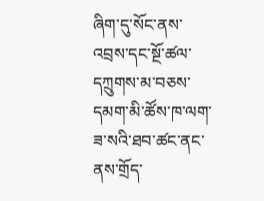ཞིག་དུ་སོང་ནས་འབྲས་དང་སྔོ་ཚལ་དཀྲུགས་མ་བཅས་དམག་མི་ཚོས་ཁ་ལག་ཟ་སའི་ཐབ་ཚང་ནང་ནས་གྲོད་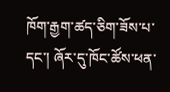ཁོག་རྒྱག་ཚད་ཅིག་ཟོས་པ་དང་། ཞོར་དུ་ཁོང་ཚོས་ཕན་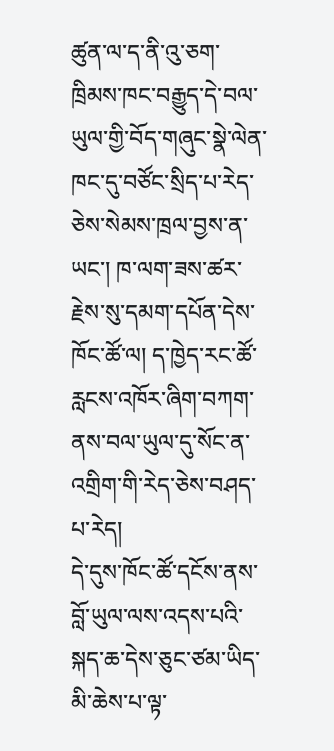ཚུན་ལ་ད་ནི་འུ་ཅག་ཁྲིམས་ཁང་བརྒྱུད་དེ་བལ་ཡུལ་གྱི་བོད་གཞུང་སྣེ་ལེན་ཁང་དུ་བཙོང་སྲིད་པ་རེད་ཅེས་སེམས་ཁྲལ་བྱས་ན་ཡང་། ཁ་ལག་ཟས་ཚར་རྗེས་སུ་དམག་དཔོན་དེས་ཁོང་ཚོ་ལ། ད་ཁྱེད་རང་ཚོ་རླངས་འཁོར་ཞིག་བཀག་ནས་བལ་ཡུལ་དུ་སོང་ན་འགྲིག་གི་རེད་ཅེས་བཤད་པ་རེད།
དེ་དུས་ཁོང་ཚོ་དངོས་ནས་བློ་ཡུལ་ལས་འདས་པའི་སྐད་ཆ་དེས་ཅུང་ཙམ་ཡིད་མི་ཆེས་པ་ལྟ་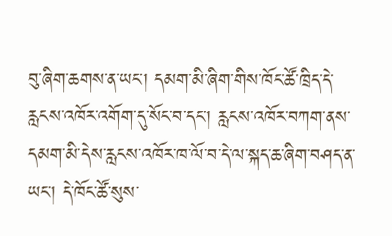བུ་ཞིག་ཆགས་ན་ཡང་། དམག་མི་ཞིག་གིས་ཁོང་ཚོ་ཁྲིད་དེ་རླངས་འཁོར་འགོག་དུ་སོང་བ་དང་། རླངས་འཁོར་བཀག་ནས་དམག་མི་དེས་རླངས་འཁོར་ཁ་ལོ་བ་དེ་ལ་སྐད་ཆ་ཞིག་བཤད་ན་ཡང་། དེ་ཁོང་ཚོ་སུས་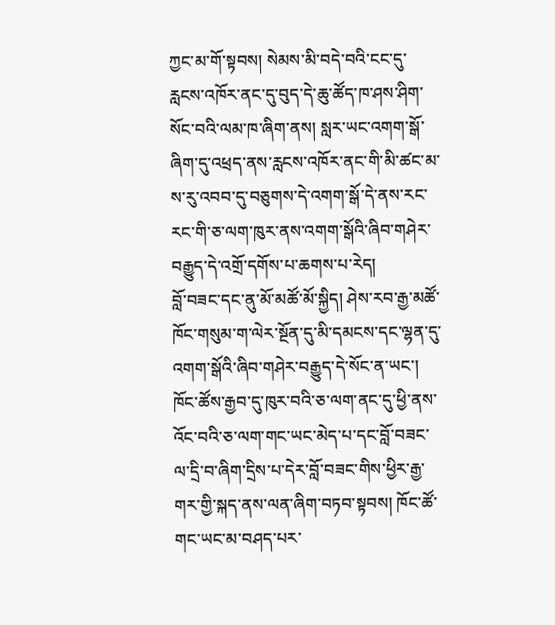ཀྱང་མ་གོ་སྟབས། སེམས་མི་བདེ་བའི་ངང་དུ་རླངས་འཁོར་ནང་དུ་བུད་དེ་ཆུ་ཚོད་ཁ་ཤས་ཤིག་སོང་བའི་ལམ་ཁ་ཞིག་ནས། སླར་ཡང་འགག་སྒོ་ཞིག་དུ་འཕྲད་ནས་རླངས་འཁོར་ནང་གི་མི་ཚང་མ་ས་རུ་འབབ་དུ་བཅུགས་དེ་འགག་སྒོ་དེ་ནས་རང་རང་གི་ཅ་ལག་ཁུར་ནས་འགག་སྒོའི་ཞིབ་གཤེར་བརྒྱུད་དེ་འགྲོ་དགོས་པ་ཆགས་པ་རེད།
བློ་བཟང་དང་ནུ་མོ་མཚོ་མོ་སྐྱིད། ཤེས་རབ་རྒྱ་མཚོ་ཁོང་གསུམ་ག་ལེར་སྔོན་དུ་མི་དམངས་དང་ལྷན་དུ་འགག་སྒོའི་ཞིབ་གཤེར་བརྒྱུད་དེ་སོང་ན་ཡང་། ཁོང་ཚོས་རྒྱབ་དུ་ཁུར་བའི་ཅ་ལག་ནང་དུ་ཕྱི་ནས་འོང་བའི་ཅ་ལག་གང་ཡང་མེད་པ་དང་བློ་བཟང་ལ་དྲི་བ་ཞིག་དྲིས་པ་དེར་བློ་བཟང་གིས་ཕྱིར་རྒྱ་གར་གྱི་སྐད་ནས་ལན་ཞིག་བཏབ་སྟབས། ཁོང་ཚོ་གང་ཡང་མ་བཤད་པར་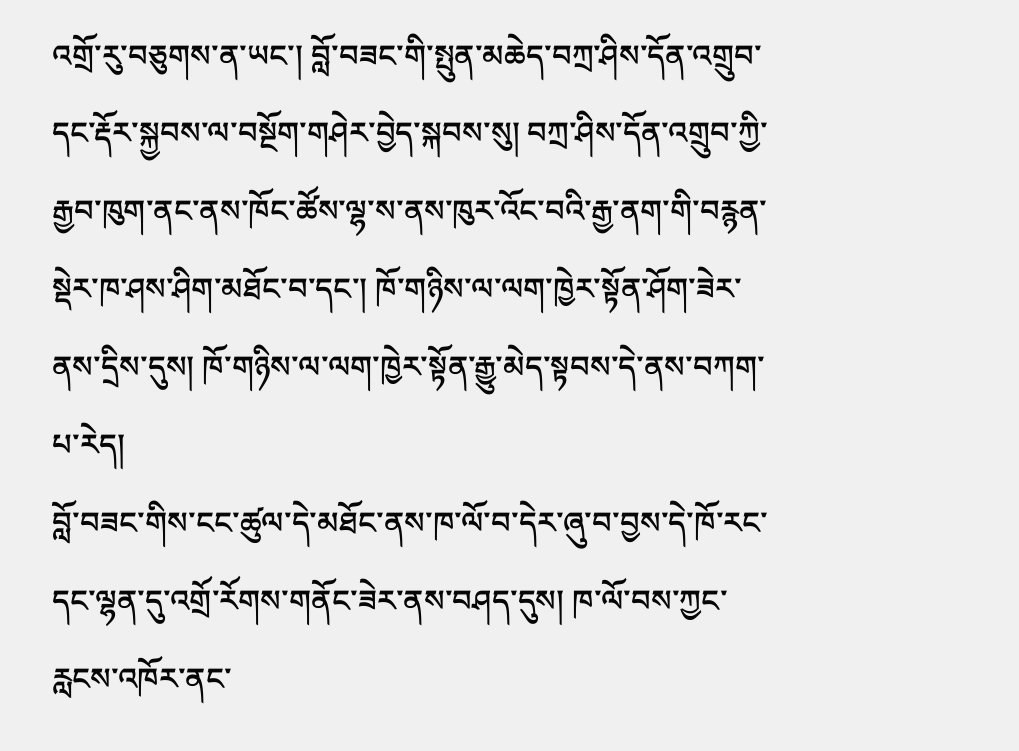འགྲོ་རུ་བཅུགས་ན་ཡང་། བློ་བཟང་གི་སྤུན་མཆེད་བཀྲ་ཤིས་དོན་འགྲུབ་དང་རྡོར་སྐྱབས་ལ་བསྔོག་གཤེར་བྱེད་སྐབས་སུ། བཀྲ་ཤིས་དོན་འགྲུབ་ཀྱི་རྒྱབ་ཁུག་ནང་ནས་ཁོང་ཚོས་ལྷ་ས་ནས་ཁུར་འོང་བའི་རྒྱ་ནག་གི་བརྙན་སྡེར་ཁ་ཤས་ཤིག་མཐོང་བ་དང་། ཁོ་གཉིས་ལ་ལག་ཁྱེར་སྟོན་ཤོག་ཟེར་ནས་དྲིས་དུས། ཁོ་གཉིས་ལ་ལག་ཁྱེར་སྟོན་རྒྱུ་མེད་སྟབས་དེ་ནས་བཀག་པ་རེད།
བློ་བཟང་གིས་ངང་ཚུལ་དེ་མཐོང་ནས་ཁ་ལོ་བ་དེར་ཞུ་བ་བྱས་དེ་ཁོ་རང་དང་ལྷན་དུ་འགྲོ་རོགས་གནོང་ཟེར་ནས་བཤད་དུས། ཁ་ལོ་བས་ཀྱང་རླངས་འཁོར་ནང་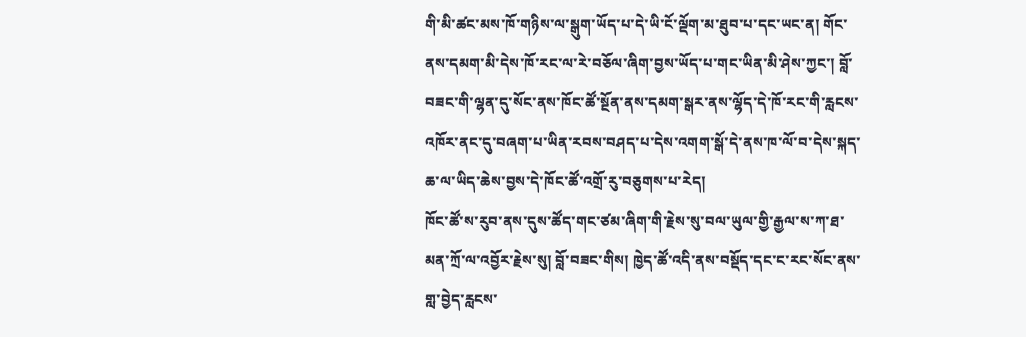གི་མི་ཚང་མས་ཁོ་གཉིས་ལ་སྒུག་ཡོད་པ་དེ་ཡི་ངོ་ལྡོག་མ་ཐུབ་པ་དང་ཡང་ན། གོང་ནས་དམག་མི་དེས་ཁོ་རང་ལ་རེ་བཅོལ་ཞིག་བྱས་ཡོད་པ་གང་ཡིན་མི་ཤེས་ཀྱང་། བློ་བཟང་གི་ལྷན་དུ་སོང་ནས་ཁོང་ཚོ་སྔོན་ནས་དམག་སྒར་ནས་ལྷོད་དེ་ཁོ་རང་གི་རླངས་འཁོར་ནང་དུ་བཞག་པ་ཡིན་རབས་བཤད་པ་དེས་འགག་སྒོ་དེ་ནས་ཁ་ལོ་བ་དེས་སྐད་ཆ་ལ་ཡིད་ཆེས་བྱས་དེ་ཁོང་ཚོ་འགྲོ་རུ་བཅུགས་པ་རེད།
ཁོང་ཚོ་ས་རུབ་ནས་དུས་ཚོད་གང་ཙམ་ཞིག་གི་རྗེས་སུ་བལ་ཡུལ་གྱི་རྒྱལ་ས་ཀ་ཐ་མན་ཀྲོ་ལ་འབྱོར་རྗེས་སུ། བློ་བཟང་གིས། ཁྱེད་ཚོ་འདི་ནས་བསྡོད་དང་ང་རང་སོང་ནས་གླ་བྱེད་རླངས་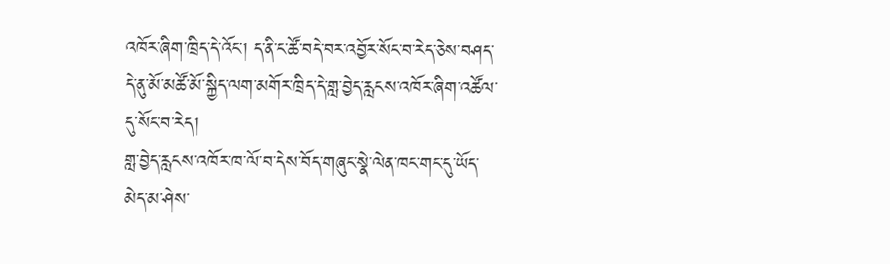འཁོར་ཞིག་ཁྲིད་དེ་འོང་། ད་ནི་ང་ཚོ་བདེ་བར་འབྱོར་སོང་བ་རེད་ཅེས་བཤད་དེ་ནུ་མོ་མཚོ་མོ་སྐྱིད་ལག་མགོར་ཁྲིད་དེ་གླ་བྱེད་རླངས་འཁོར་ཞིག་འཚོལ་དུ་སོང་བ་རེད།
གླ་བྱེད་རླངས་འཁོར་ཁ་ལོ་བ་དེས་བོད་གཞུང་སྣེ་ལེན་ཁང་གང་དུ་ཡོད་མེད་མ་ཤེས་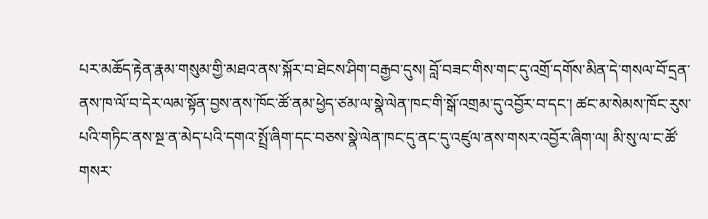པར་མཆོད་རྟེན་རྣམ་གསུམ་གྱི་མཐའ་ནས་སྐོར་བ་ཐེངས་ཤིག་བརྒྱབ་དུས། བློ་བཟང་གིས་གང་དུ་འགྲོ་དགོས་མིན་དེ་གསལ་བོ་དྲན་ནས་ཁ་ལོ་བ་དེར་ལམ་སྟོན་བྱས་ནས་ཁོང་ཚོ་ནམ་ཕྱེད་ཙམ་ལ་སྣེ་ལེན་ཁང་གི་སྒོ་འགྲམ་དུ་འབྱོར་བ་དང་། ཚང་མ་སེམས་ཁོང་རུས་པའི་གཏིང་ནས་སྔ་ན་མེད་པའི་དགའ་སྤྲོ་ཞིག་དང་བཅས་སྣེ་ལེན་ཁང་དུ་ནང་དུ་འཛུལ་ནས་གསར་འབྱོར་ཞིག་ལ། མི་སུ་ལ་ང་ཚོ་གསར་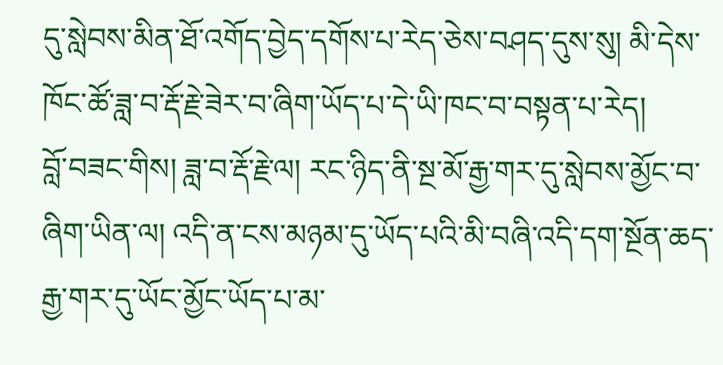དུ་སླེབས་མིན་ཐོ་འགོད་བྱེད་དགོས་པ་རེད་ཅེས་བཤད་དུས་སུ། མི་དེས་ཁོང་ཚོ་ཟླ་བ་རྡོ་རྗེ་ཟེར་བ་ཞིག་ཡོད་པ་དེ་ཡི་ཁང་བ་བསྟན་པ་རེད།
བློ་བཟང་གིས། ཟླ་བ་རྡོ་རྗེ་ལ། རང་ཉིད་ནི་སྔ་མོ་རྒྱ་གར་དུ་སླེབས་མྱོང་བ་ཞིག་ཡིན་ལ། འདི་ན་ངས་མཉམ་དུ་ཡོད་པའི་མི་བཞི་འདི་དག་སྔོན་ཆད་རྒྱ་གར་དུ་ཡོང་མྱོང་ཡོད་པ་མ་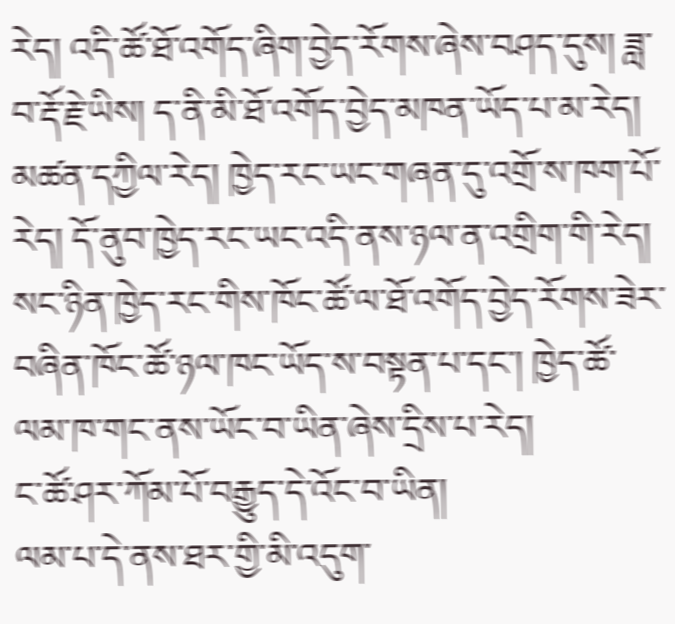རེད། འདི་ཚོ་ཐོ་འགོད་ཞིག་བྱེད་རོགས་ཞེས་བཤད་དུས། ཟླ་བ་རྡོ་རྗེ་ཡིས། ད་ནི་མི་ཐོ་འགོད་བྱེད་མཁན་ཡོད་པ་མ་རེད། མཚན་དཀྱིལ་རེད། ཁྱེད་རང་ཡང་གཞན་དུ་འགྲོ་ས་ཁག་པོ་རེད། དོ་ནུབ་ཁྱེད་རང་ཡང་འདི་ནས་ཉལ་ན་འགྲིག་གི་རེད། སང་ཉིན་ཁྱེད་རང་གིས་ཁོང་ཚོ་ལ་ཐོ་འགོད་བྱེད་རོགས་ཟེར་བཞིན་ཁོང་ཚོ་ཉལ་ཁང་ཡོད་ས་བསྟན་པ་དང་། ཁྱེད་ཚོ་ལམ་ཁ་གང་ནས་ཡོང་བ་ཡིན་ཞེས་དྲིས་པ་རེད།
ང་ཚོ་ཤར་ཀོམ་པོ་བརྒྱུད་དེ་འོང་བ་ཡིན།
ལམ་པ་དེ་ནས་ཐར་གྱི་མི་འདུག་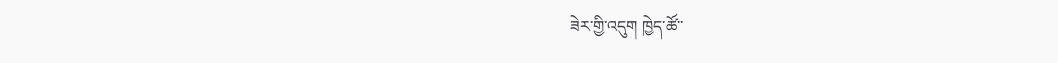ཟེར་གྱི་འདུག ཁྱེད་ཚོ་་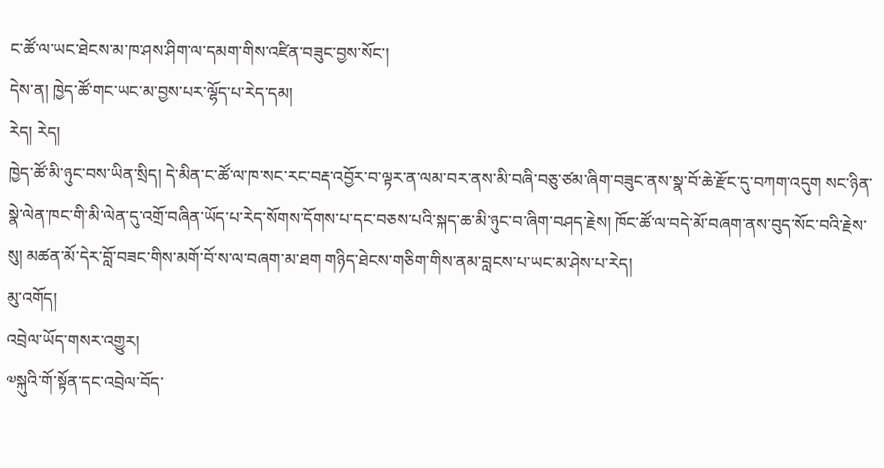ང་ཚོ་ལ་ཡང་ཐེངས་མ་ཁ་ཤས་ཤིག་ལ་དམག་གིས་འཛིན་བཟུང་བྱས་སོང་།
དེས་ན། ཁྱེད་ཚོ་གང་ཡང་མ་བྱས་པར་ལྷོད་པ་རེད་དམ།
རེད། རེད།
ཁྱེད་ཚོ་མི་ཉུང་བས་ཡིན་སྲིད། དེ་མིན་ང་ཚོ་ལ་ཁ་སང་རང་བརྡ་འབྱོར་བ་ལྟར་ན་ལམ་བར་ནས་མི་བཞི་བཅུ་ཙམ་ཞིག་བཟུང་ནས་སྣ་བོ་ཆེ་རྫོང་དུ་བཀག་འདུག སང་ཉིན་སྣེ་ལེན་ཁང་གི་མི་ལེན་དུ་འགྲོ་བཞིན་ཡོད་པ་རེད་སོགས་དོགས་པ་དང་བཅས་པའི་སྐད་ཆ་མི་ཉུང་བ་ཞིག་བཤད་རྗེས། ཁོང་ཚོ་ལ་བདེ་མོ་བཞག་ནས་བུད་སོང་བའི་རྗེས་སུ། མཚན་མོ་དེར་བློ་བཟང་གིས་མགོ་བོ་ས་ལ་བཞག་མ་ཐག གཉིད་ཐེངས་གཅིག་གིས་ནམ་བླངས་པ་ཡང་མ་ཤེས་པ་རེད།
མུ་འགོད།
འབྲེལ་ཡོད་གསར་འགྱུར།
༧སྐུའི་གོ་སྟོན་དང་འབྲེལ་བོད་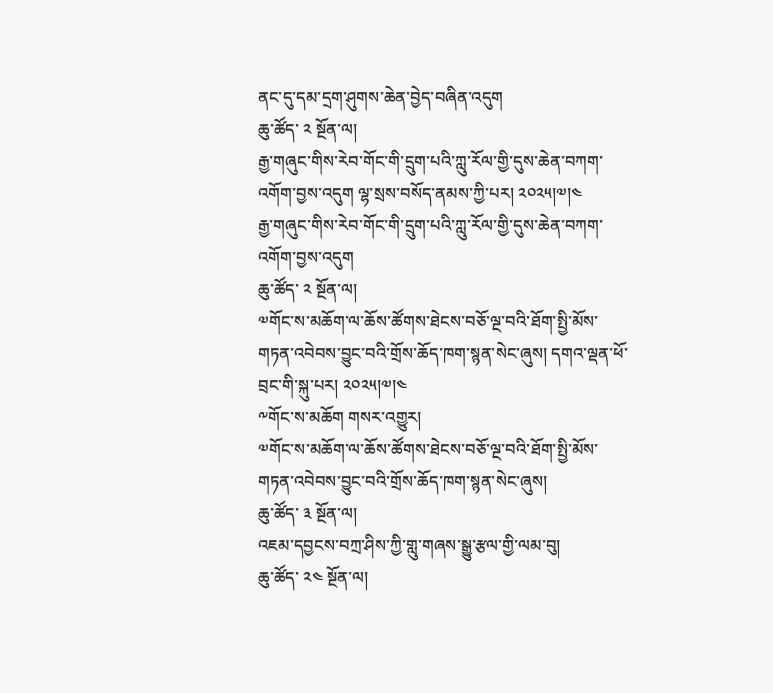ནང་དུ་དམ་དྲག་ཤུགས་ཆེན་བྱེད་བཞིན་འདུག
ཆུ་ཚོད་ ༢ སྔོན་ལ།
རྒྱ་གཞུང་གིས་རེབ་གོང་གི་དྲུག་པའི་ཀླུ་རོལ་གྱི་དུས་ཆེན་བཀག་འགོག་བྱས་འདུག ལྷ་སྲས་བསོད་ནམས་ཀྱི་པར། ༢༠༢༥།༧།༤
རྒྱ་གཞུང་གིས་རེབ་གོང་གི་དྲུག་པའི་ཀླུ་རོལ་གྱི་དུས་ཆེན་བཀག་འགོག་བྱས་འདུག
ཆུ་ཚོད་ ༢ སྔོན་ལ།
༧གོང་ས་མཆོག་ལ་ཆོས་ཚོགས་ཐེངས་བཅོ་ལྔ་བའི་ཐོག་སྤྱི་མོས་གཏན་འབེབས་བྱུང་བའི་གྲོས་ཆོད་ཁག་སྙན་སེང་ཞུས། དགའ་ལྡན་ཕོ་བྲང་གི་སྐུ་པར། ༢༠༢༥།༧།༤
༸གོང་ས་མཆོག གསར་འགྱུར།
༧གོང་ས་མཆོག་ལ་ཆོས་ཚོགས་ཐེངས་བཅོ་ལྔ་བའི་ཐོག་སྤྱི་མོས་གཏན་འབེབས་བྱུང་བའི་གྲོས་ཆོད་ཁག་སྙན་སེང་ཞུས།
ཆུ་ཚོད་ ༣ སྔོན་ལ།
འཇམ་དབྱངས་བཀྲ་ཤིས་ཀྱི་གླུ་གཞས་སྒྱུ་རྩལ་གྱི་ལམ་བུ།
ཆུ་ཚོད་ ༢༤ སྔོན་ལ།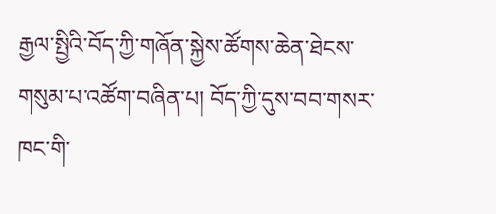རྒྱལ་སྤྱིའི་བོད་ཀྱི་གཞོན་སྐྱེས་ཚོགས་ཆེན་ཐེངས་གསུམ་པ་འཚོག་བཞིན་པ། བོད་ཀྱི་དུས་བབ་གསར་ཁང་གི་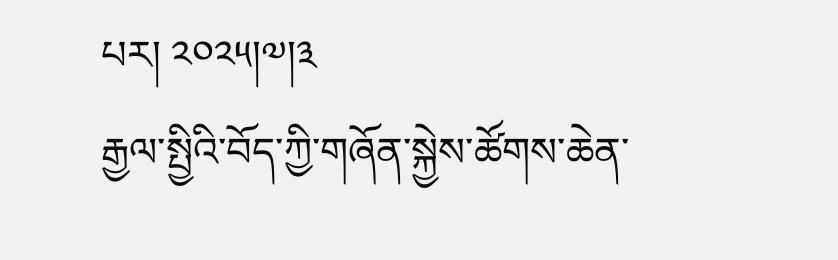པར། ༢༠༢༥།༧།༣
རྒྱལ་སྤྱིའི་བོད་ཀྱི་གཞོན་སྐྱེས་ཚོགས་ཆེན་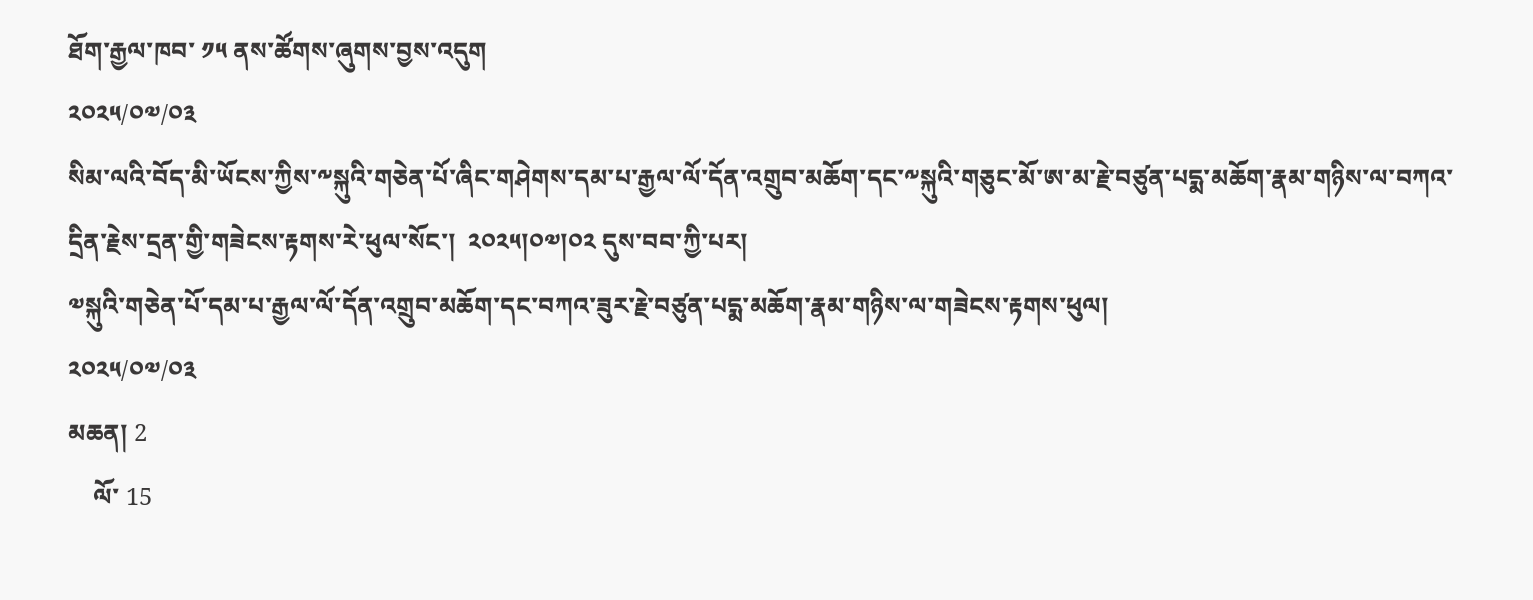ཐོག་རྒྱལ་ཁབ་ ༡༥ ནས་ཚོགས་ཞུགས་བྱས་འདུག
༢༠༢༥/༠༧/༠༣
སིམ་ལའི་བོད་མི་ཡོངས་ཀྱིས་༸སྐུའི་གཅེན་པོ་ཞིང་གཤེགས་དམ་པ་རྒྱལ་ལོ་དོན་འགྲུབ་མཆོག་དང་༸སྐུའི་གཅུང་མོ་ཨ་མ་རྗེ་བཙུན་པདྨ་མཆོག་རྣམ་གཉིས་ལ་བཀའ་དྲིན་རྗེས་དྲན་གྱི་གཟེངས་རྟགས་རེ་ཕུལ་སོང་།  ༢༠༢༥།༠༧།༠༢ དུས་བབ་ཀྱི་པར།
༧སྐུའི་གཅེན་པོ་དམ་པ་རྒྱལ་ལོ་དོན་འགྲུབ་མཆོག་དང་བཀའ་ཟུར་རྗེ་བཙུན་པདྨ་མཆོག་རྣམ་གཉིས་ལ་གཟེངས་རྟགས་ཕུལ།
༢༠༢༥/༠༧/༠༣
མཆན། 2
    ལོ་ 15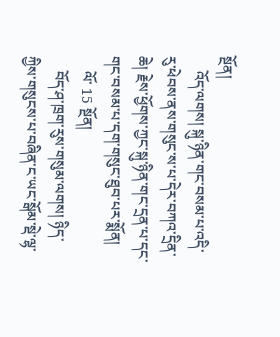སྔོན།
    འོད་ལགས། སྐུ་ཉིན་གང་བསམ་པ་འདི་རུ་ཕེབས་ནས་གསུང་ས་པ་དེར་བཀའ་དྲིན་ཆེ། རྗེས་ཕྱོགས་ཀྱང་སྐུ་ཉིན་གང་དྲན་པ་དང་གང་བསམ་པ་དག་གསུང་ཐུབ་པར་སྨོན།
    ལོ་ 15 སྔོན།
    བོད་ཤ་ཁྲག་རུས་གསུམ་ལགས། ཉིད་ཀྱིས་གསུངས་པ་བཞིན་ང་ཡང་སྒོམ་སྡེ་ལྷ་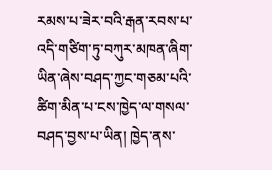རམས་པ་ཟེར་བའི་རྒན་རབས་པ་འདི་གཙིག་ཏུ་བཀུར་མཁན་ཞིག་ཡིན་ཞེས་བཤད་ཀྱང་གཅམ་པའི་ཚིག་མིན་པ་ངས་ཁྱེད་ལ་གསལ་བཤད་བྱས་པ་ཡིན། ཁྱེད་ནས་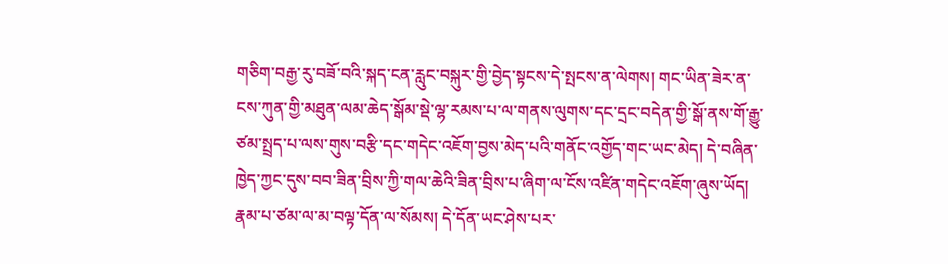གཅིག་བརྒྱ་རུ་བཟོ་བའི་སྐད་ངན་རླུང་བསྐུར་གྱི་བྱེད་སྟངས་དེ་སྤངས་ན་ལེགས། གང་ཡིན་ཟེར་ན་ངས་ཀུན་གྱི་མཐུན་ལམ་ཆེད་སྒོམ་སྡེ་ལྷ་རམས་པ་ལ་གནས་ལུགས་དང་དྲང་བདེན་གྱི་སྒོ་ནས་གོ་རྒྱུ་ཙམ་སྤྲད་པ་ལས་གུས་བརྩི་དང་གདེང་འཇོག་བྱས་མེད་པའི་གནོང་འགྱོད་གང་ཡང་མེད། དེ་བཞིན་ཁྱེད་ཀྱང་དུས་བབ་ཟིན་བྲིས་ཀྱི་གལ་ཆེའི་ཟིན་བྲིས་པ་ཞིག་ལ་ངོས་འཛིན་གདེང་འཇོག་ཞུས་ཡོད། རྣམ་པ་ཙམ་ལ་མ་བལྟ་དོན་ལ་སོམས། དེ་དོན་ཡང་ཤེས་པར་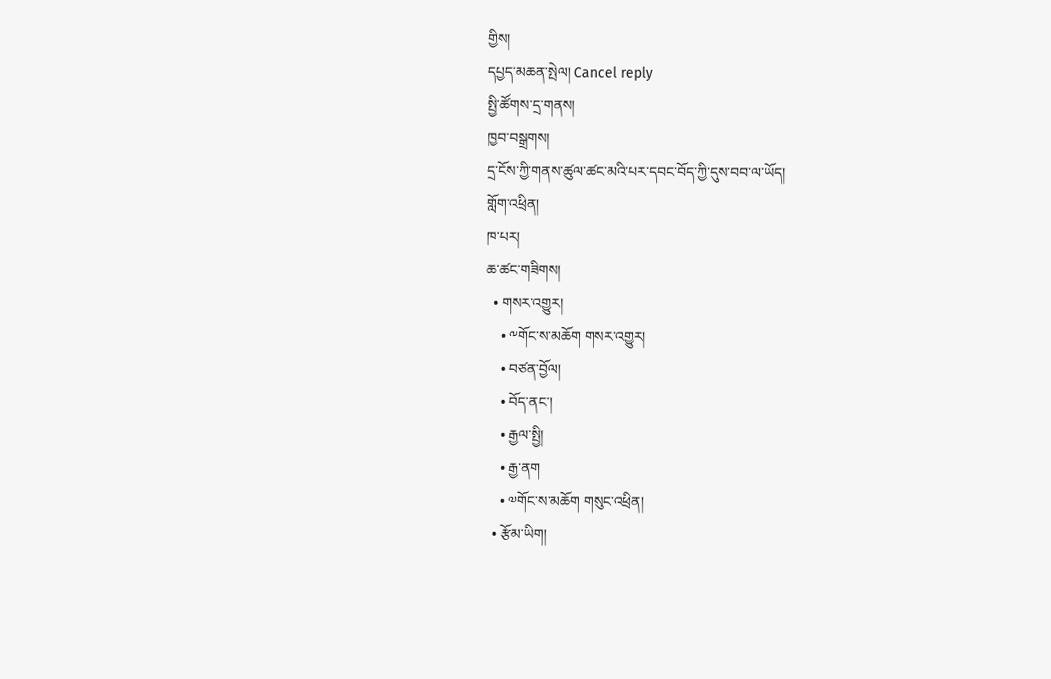གྱིས།
དཔྱད་མཆན་སྤེལ། Cancel reply
སྤྱི་ཚོགས་དྲ་གནས།
ཁྱབ་བསྒྲགས།
དྲ་ངོས་ཀྱི་གནས་ཚུལ་ཚང་མའི་པར་དབང་བོད་ཀྱི་དུས་བབ་ལ་ཡོད།
གློག་འཕྲིན།
ཁ་པར།
ཆ་ཚང་གཟིགས།
  • གསར་འགྱུར།
    • ༸གོང་ས་མཆོག གསར་འགྱུར།
    • བཙན་བྱོལ།
    • བོད་ནང་།
    • རྒྱལ་སྤྱི།
    • རྒྱ་ནག
    • ༧གོང་ས་མཆོག གསུང་འཕྲིན།
  • རྩོམ་ཡིག།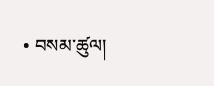• བསམ་ཚུལ།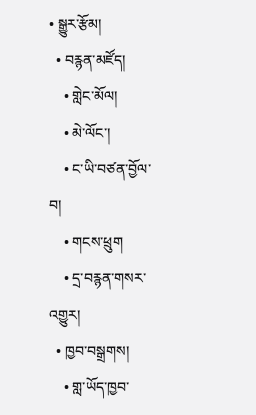• སྒྱུར་རྩོམ།
  • བརྙན་མཛོད།
    • གླེང་མོལ།
    • མེ་ལོང་།
    • ང་ཡི་བཙན་བྱོལ་བ།
    • གངས་ཕྲུག
    • དྲ་བརྙན་གསར་འགྱུར།
  • ཁྱབ་བསྒྲགས།
    • གླ་ཡོད་ཁྱབ་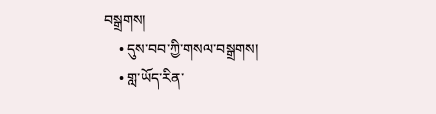བསྒྲགས།
    • དུས་བབ་ཀྱི་གསལ་བསྒྲགས།
    • གླ་ཡོད་རིན་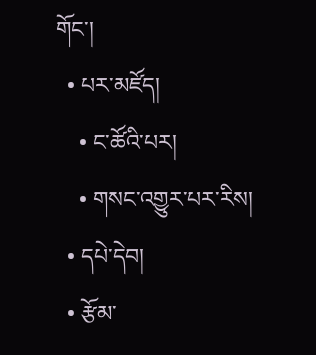གོང་།
  • པར་མཛོད།
    • ང་ཚོའི་པར།
    • གསང་འགྱུར་པར་རིས།
  • དཔེ་དེབ།
  • རྩོམ་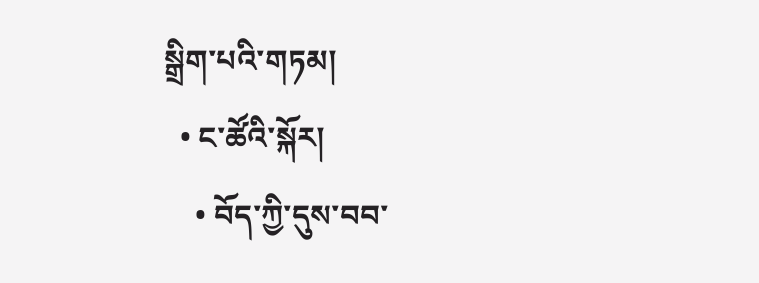སྒྲིག་པའི་གཏམ།
  • ང་ཚོའི་སྐོར།
    • བོད་ཀྱི་དུས་བབ་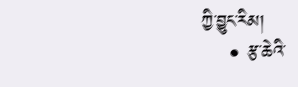ཀྱི་བྱུང་རིམ།
    • རྩ་ཆེའི་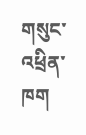གསུང་འཕྲིན་ཁག